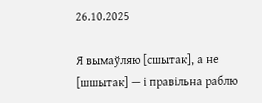26.10.2025

Я вымаўляю [сшытак], а не [шшытак] — і правільна раблю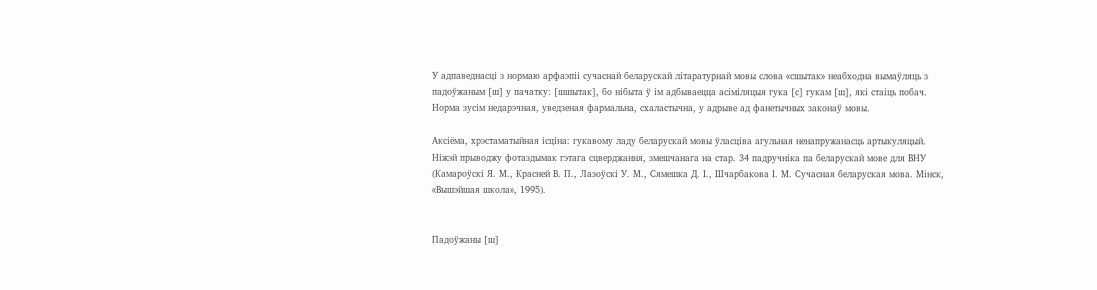У адпаведнасці з нормаю арфаэпіі сучаснай беларускай літаратурнай мовы слова «сшытак» неабходна вымаўляць з падоўжаным [ш] у пачатку: [шшытак], бо нібыта ў ім адбываецца асіміляцыя гука [с] гукам [ш], які стаіць побач. Норма зусім недарэчная, уведзеная фармальна, схаластычна, у адрыве ад фанетычных законаў мовы.

Аксіёма, хрэстаматыйная ісціна: гукавому ладу беларускай мовы ўласціва агульная ненапружанасць артыкуляцый. Ніжэй прыводжу фотаздымак гэтага сцверджання, змешчанага на стар. 34 падручніка па беларускай мове для ВНУ (Камароўскі Я. М., Красней В. П., Лазоўскі У. М., Сямешка Д. І., Шчарбакова І. М. Сучасная беларуская мова. Мінск, «Вышэйшая школа», 1995).


Падоўжаны [ш]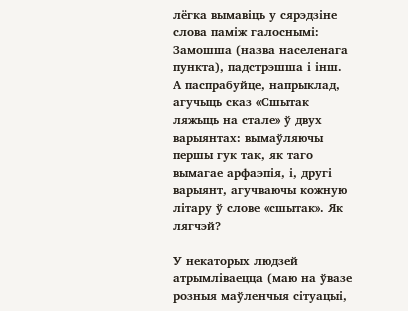лёгка вымавіць у сярэдзіне слова паміж галоснымі: Замошша (назва населенага пункта), падстрэшша і інш. А паспрабуйце, напрыклад, агучыць сказ «Сшытак ляжыць на стале» ў двух варыянтах: вымаўляючы першы гук так, як таго вымагае арфаэпія, і, другі варыянт, агучваючы кожную літару ў слове «сшытак». Як лягчэй?

У некаторых людзей атрымліваецца (маю на ўвазе розныя маўленчыя сітуацыі,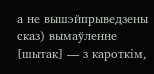а не вышэйпрыведзены сказ) вымаўленне [шытак] — з кароткім,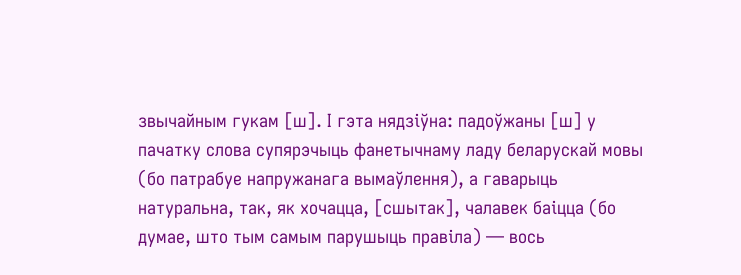звычайным гукам [ш]. І гэта нядзіўна: падоўжаны [ш] у пачатку слова супярэчыць фанетычнаму ладу беларускай мовы (бо патрабуе напружанага вымаўлення), а гаварыць натуральна, так, як хочацца, [сшытак], чалавек баіцца (бо думае, што тым самым парушыць правіла) — вось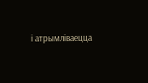і атрымліваецца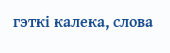гэткі калека, слова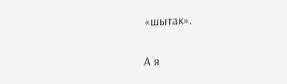«шытак».

А я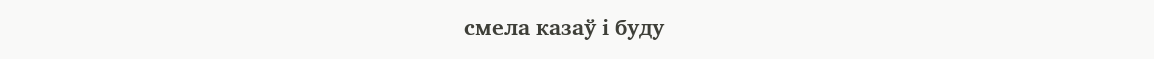смела казаў і буду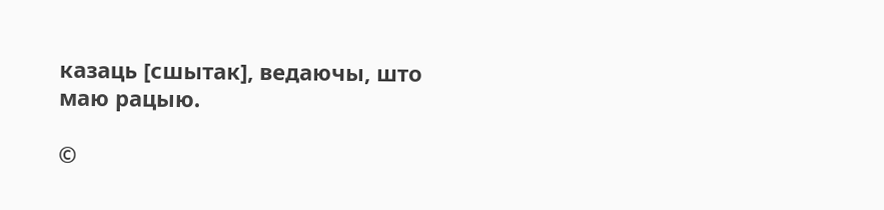казаць [сшытак], ведаючы, што маю рацыю.

©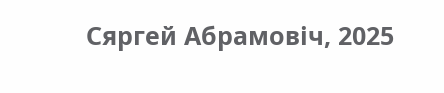Сяргей Абрамовіч, 2025